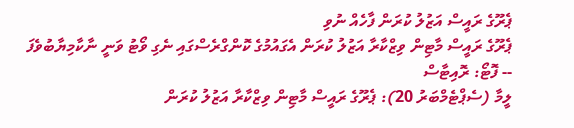ޕެރޫގެ ރައީސް އަޒުލު ކުރަން ފާހެއް ނުވި
ޕެރޫގެ ރައީސް މާޓިން ވިޒްކާރާ އަޒުލު ކުރަން އެގައުމުގެ ކޮންގްރެސްގައި ނެގި ވޯޓު ވަނީ ނާކާމިޔާބުވެފަ -- ފޮޓޯ: ރޮއިޓާސް
ލީމާ (ސެޕްޓެމްބަރު 20): ޕެރޫގެ ރައީސް މާޓިން ވިޒްކާރާ އަޒުލު ކުރަން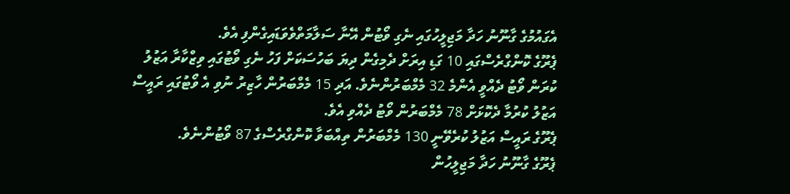އެގައުމުގެ ގާނޫނު ހަދާ މަޖިލީހުގައި ނެގި ވޯޓުން އޭނާ ސަލާމަތްވެވަޑައިގެންފި އެވެ.
ޕެރޫގެ ކޮންގްރެސްގައި 10 ގަޑި އިރަށް ދެމިގެން ދިޔަ ބަހުސަކަށް ފަހު ނެގި ވޯޓުގައި ވިޒްކާރާ އަޒުލު ކުރަން ވޯޓު ދެއްވީ އެންމެ 32 މެމްބަރުންނެވެ. އަދި 15 މެމްބަރުން ހާޒިރު ނުވި އެ ވޯޓުގައި ރައީސް އަޒުލު ކުރުމާ ދެކޮޅަށް 78 މެމްބަރުން ވޯޓު ދެއްވި އެވެ.
ޕެރޫގެ ރައީސް އަޒުލު ކުރެވޭނީ 130 މެމްބަރުން ތިއްބަވާ ކޮންގްރެސްގެ 87 ވޯޓުންނެވެ.
ޕެރޫގެ ގާނޫނު ހަދާ މަޖިލީހުން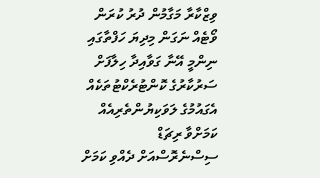ވިޒްކާރާ މަގާމުން ދުރު ކުރަން ވޯޓެއް ނަގަން މިދިޔަ ހަފްތާގައި ނިންމީ އޭނާ ގަވާއިދާ ހިލާފަށް ސަރުކާރުގެ ކޮންޓުރެކްޓުތަކެއް އެގައުމުގެ ލަވަކިޔުންތެރިއެއް ކަމަށްވާ ރިޗަޑް ސިސްނެރޮސްއަށް ދެއްވި ކަމަށް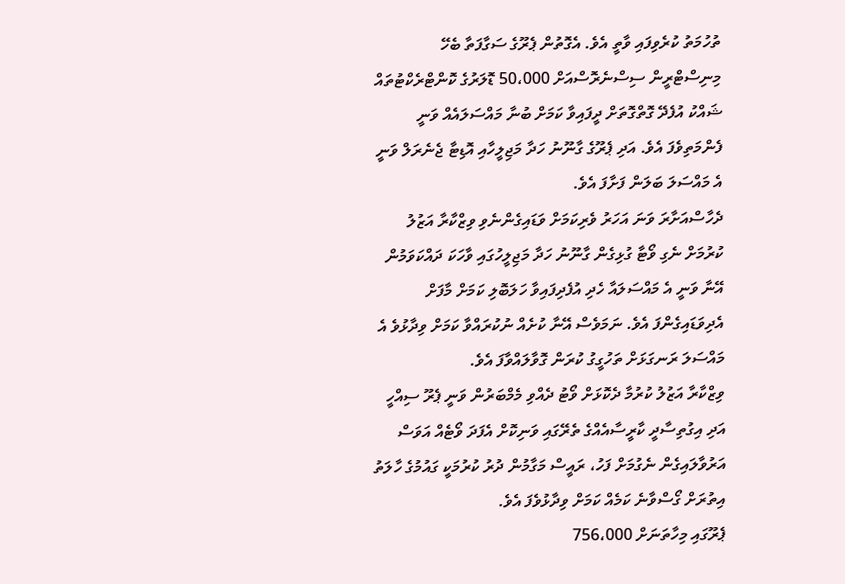ތުހުމަތު ކުރެވިފައި ވާތީ އެވެ. އެގޮތުން ޕެރޫގެ ސަގާފަތާ ބެހޭ މިނިސްޓްރީން ސިސްނެރޮސްއަށް 50،000 ޑޮލަރުގެ ކޮންޓްރެކްޓުތައް ޝައްކު އުފެދޭ ގޮތްގޮތަށް ދީފައިވާ ކަމަށް ބުނާ މައްސަލައެއް ވަނީ ފެންމަތިވެފަ އެވެ. އަދި ޕެރޫގެ ގާނޫނު ހަދާ މަޖިލީހާއި އޮޑިޓާ ޖެނެރަލް ވަނީ އެ މައްސަލަ ބަލަން ފަށާފަ އެވެ.
ދެހާސްއަށާރަ ވަނަ އަހަރު ވެރިކަމަށް ވަޑައިގެންނެވި ވިޒްކާރާ އަޒުލު ކުރުމަށް ނެގި ވޯޓާ ގުޅިގެން ގާނޫނު ހަދާ މަޖިލީހުގައި ވާހަކަ ދައްކަވަމުން އޭނާ ވަނީ އެ މައްސަލައާ ހެދި އުފެދިފައިވާ ހަލަބޮލި ކަމަށް މާފަށް އެދިވަޑައިގެންފަ އެވެ. ނަމަވެސް އޭނާ ކުށެއް ނުކުރައްވާ ކަމަށް ވިދާޅުވެ އެ މައްސަލަ ރަނގަޅަށް ތަހުގީގު ކުރަން ގޮވާލައްވާފަ އެވެ.
ވިޒްކާރާ އަޒުލު ކުރުމާ ދެކޮޅަށް ވޯޓު ދެއްވި މެމްބަރުން ވަނީ ޕެރޫ ސިއްހީ އަދި އިގުތިސާދީ ކާރީސާއެއްގެ ތެރޭގައި ވަނިކޮށް އެފަދަ ވޯޓެއް އަވަސް އަރުވާލައިގެން ނެގުމަށް ފަހު، ރައީސް މަގާމުން ދުރު ކުރުމަކީ ގައުމުގެ ހާލަތު އިތުރަށް ގޯސްވާނެ ކަމެއް ކަމަށް ވިދާޅުވެފަ އެވެ.
ޕެރޫގައި މިހާތަނަށް 756،000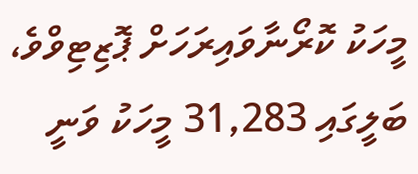މީހަކު ކޮރޯނާވައިރަހަށް ޕޮޒިޓިވްވެ، ބަލީގައި 31,283 މީހަކު ވަނީ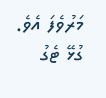މަރުވެފަ އެވެ.
ގުޅޭ ޓެގު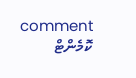comment ކޮމެންޓް